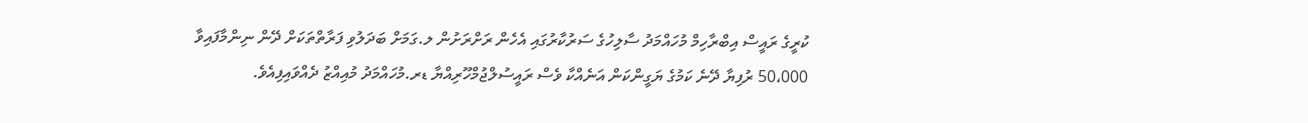ކުރީގެ ރައީސް އިބްރާހިމް މުހައްމަދު ސާލިހުގެ ސަރުކާރުގައި އެހެން ރަށްރަށުން ލ.ގަމަށް ބަދަލުވި ފަރާތްތަކަށް ދޭން ނިންމާފައިވާ 50،000 ރުފިޔާ ދޭނެ ކަމުގެ ޔަގީންކަން އަނެއްކާ ވެސް ރައީސުލްޖުމްހޫރިއްޔާ ޑރ.މުހައްމަދު މުއިއްޒު ދެއްވައިފިއެވެ.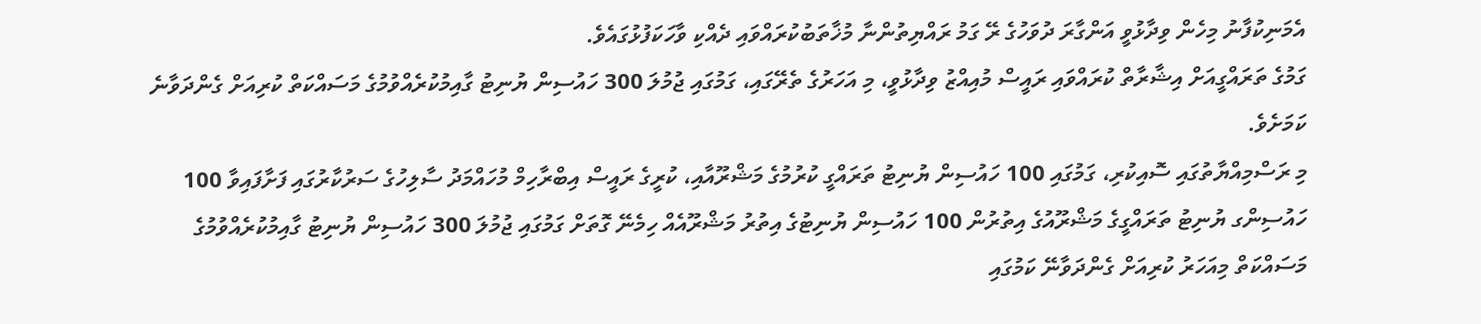އެމަނިކުފާނު މިހެން ވިދާޅުވީ އަންގާރަ ދުވަހުގެ ރޭ ގަމު ރައްޔިތުންނާ މުޚާތަބުކުރައްވައި ދެއްކި ވާހަކަފުޅުގައެވެ.
ގަމުގެ ތަރައްގީއަށް އިޝާރާތް ކުރައްވައި ރައީސް މުއިއްޒު ވިދާޅުވީ، މި އަހަރުގެ ތެރޭގައި، ގަމުގައި ޖުމުލަ 300 ހައުސިން ޔުނިޓު ގާއިމުކުރެއްވުމުގެ މަސައްކަތް ކުރިއަށް ގެންދަވާނެ ކަމަށެވެ.
މި ރަސްމިއްޔާތުގައި ސޮއިކުރި، ގަމުގައި 100 ހައުސިން ޔުނިޓު ތަރައްގީ ކުރުމުގެ މަޝްރޫއާއި، ކުރީގެ ރައީސް އިބްރާހިމް މުހައްމަދު ސާލިހުގެ ސަރުކާރުގައި ފަށާފައިވާ 100 ހައުސިންގ ޔުނިޓު ތަރައްގީގެ މަޝްރޫއުގެ އިތުރުން 100 ހައުސިން ޔުނިޓުގެ އިތުރު މަޝްރޫއެއް ހިމެނޭ ގޮތަށް ގަމުގައި ޖުމުލަ 300 ހައުސިން ޔުނިޓު ގާއިމުކުރެއްވުމުގެ މަސައްކަތް މިއަހަރު ކުރިއަށް ގެންދަވާނޭ ކަމުގައި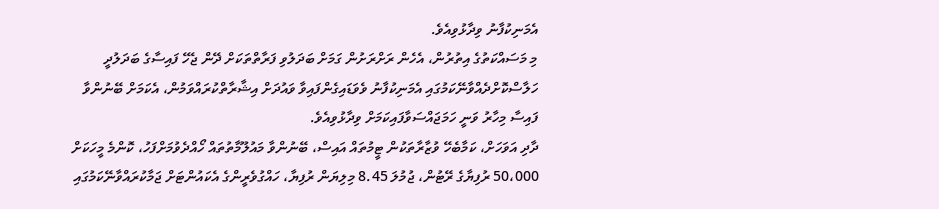އެމަނިކުފާނު ވިދާޅުވިއެވެ.
މި މަސައްކަތުގެ އިތުރުން، އެހެން ރަށްރަށުން ގަމަށް ބަދަލުވި ފަރާތްތަކަށް ދޭން ޖެހޭ ފައިސާގެ ބަދަލުދީ ހަލާސްކޮށްދެއްވާނޭކަމުގައި އެމަނިކުފާނު ވެވަޑައިގެންފައިވާ ވައުދަށް އިޝާރާތްކުރައްވަމުން، އެކަމަށް ބޭނުންވާ ފައިސާ މިހާރު ވަނީ ހަމަޖައްސަވާފައިކަމަށް ވިދާޅުވިއެވެ.
ދާދި އަވަހަށް، ކަމާބެހޭ ވުޒާރާތަކުން ޓީމުތައް އައިސް، ބޭނުންވާ މައުލޫމާތުތައް ހޯއްދެވުމަށްފަހު، ކޮންމެ މީހަކަށް 50،000 ރުފިޔާގެ ރޭޓުން، ޖުމުލަ 8.45 މިލިޔަން ރުފިޔާ، ހައްގުވެރީންގެ އެކައުންޓަށް ޖަމާކުރައްވާނޭކަމުގައި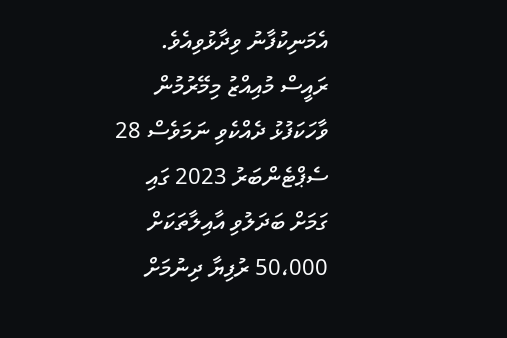އެމަނިކުފާނު ވިދާޅުވިއެވެ.
ރައީސް މުއިއްޒު މިމޭރުމުން ވާހަކަފުޅު ދެއްކެވި ނަމަވެސް 28 ސެޕްޓެންބަރު 2023 ގައި ގަމަށް ބަދަލުވި އާއިލާތަކަށް 50،000 ރުފިޔާ ދިނުމަށް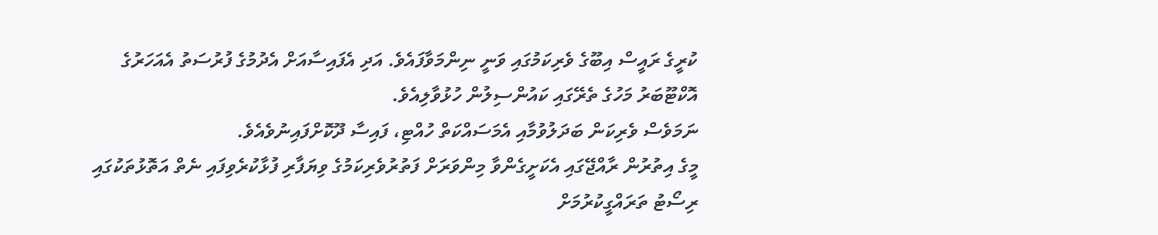ކުރީގެ ރައީސް އިބޫގެ ވެރިކަމުގައި ވަނީ ނިންމަވާފައެވެ. އަދި އެފައިސާއަށް އެދުމުގެ ފުރުސަތު އެއަހަރުގެ އޮކްޓޫބަރު މަހުގެ ތެރޭގައި ކައުންސިލުން ހުޅުވާލިއެވެ.
ނަމަވެސް ވެރިކަން ބަދަލުވުމާއި އެމަސައްކަތް ހުއްޓި، ފައިސާ ދޫކޮށްފައިނުވެއެވެ.
މީގެ އިތުރުން ރާއްޖޭގައި އެކަށީގެންވާ މިންވަރަށް ފަތުރުވެރިކަމުގެ ވިޔަފާރި ފުޅާކުރެވިފައި ނެތް އަތޮޅުތަކުގައި ރިސޯޓު ތަރައްގީކުރުމަށް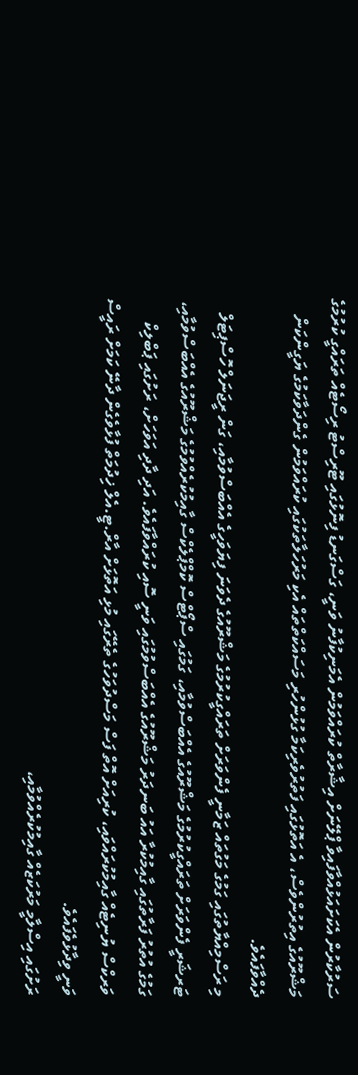ސަރުކާރުން އެކަށައަޅުއްވާފައިވާ ޕްލޭނަށް އިޝާރާތް ކުރައްވަމުން އެމަނިކުފާނު ވަނީ، ގަސްގަނޑު ފިނޮޅުގައި ޓޫރިސްޓު ރިސޯޓެއް ތަރައްގީ ކުރުމުގެ މަޝްރޫއުގެ އިތުރުންވެސް، އެ އަތޮޅުގައި ފަތުރުވެރިކަމާ ގުޅުންހުރި މަސައްކަތްތައް އެކި މަރުހަލާތަކުގައި ކުރައްވަމުން ގެންދަވާކަމުގެ ޔަގީންކަން ދެއްވާފައެވެ.
މި ރަސްމިއްޔާތުގައި ގަމުގެ މަގުތައް ޒަމާނީ ފެންވަރަށް ތަރައްގީކުރުމުގެ މަޝްރޫއުގެ ދެވަނަ ފިޔަވަހީގެ އެއްބަސްވުމާއި، ގަން ރީޖަނަލް ހޮސްޕިޓަލް ޓަރޝަރީ ފެންވަރަށް ތަރައްގީކުރުމުގެ މަޝްރޫއުގެ އެއްބަސްވުމާއި، ގަމުގައި ސްޕޯޓްސް ކޮމްޕްލެކްސް ގާއިމުކުރެއްވުމުގެ މަޝްރޫއުގެ އެއްބަސްވުމާއި، ގަމުގެ އުތުރު ފަރާތުގައި ގާއިމުކުރާ އައު ބަނދަރު މަޝްރޫއުގެ އެއްބަސްވުމުގައި ވަނީ ސޮއި ކުރައްވާފައެވެ. އަދި ދާދި އަވަހަށް، ރަށުގައި ޕަބްލިކް ވަރކްސް ޔުނިޓެއް ގާއިމުކުރައްވައި، ކުރިއަށް އޮތް ފަސް މަސްދުވަހުގެ ތެރޭގައި މުޅި އަތޮޅަށް އާރް.ޓީ.އެލް ޚިދުމަތް ފުޅާވެގެން ދާނޭ ކަމަށް ރައީސް ވަނީ ވިދާޅުވެފައެވެ.
ރަށުގައި އިސްލާމީ މަރުކަޒެއް ގާއިމުކުރެއްވުމާއި،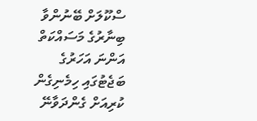ސްކޫލަށް ބޭނުންވާ ބިނާރުގެ މަސައްކަތް އަންނަ އަހަރުގެ ބަޖެޓުގައި ހިމެނިގެން ކުރިއަށް ގެންދަވާނޭ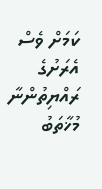ކަމަށް ވެސް އެރަށުގެ ރައްޔިތުންނާ މުޚާތަބު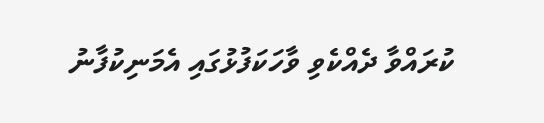ކުރައްވާ ދެއްކެވި ވާހަކަފުޅުގައި އެމަނިކުފާނު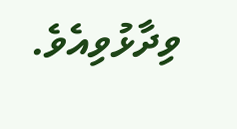ވިދާޅުވިއެވެ.